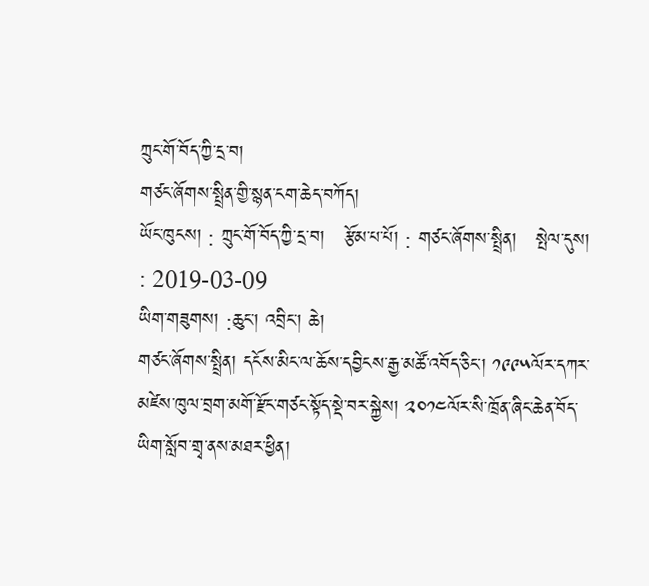ཀྲུང་གོ་བོད་ཀྱི་དྲ་བ།
གཙང་ཞོགས་སྤྲིན་གྱི་སྙན་ངག་ཆེད་བཀོད།
ཡོང་ཁུངས། : ཀྲུང་གོ་བོད་ཀྱི་དྲ་བ།   རྩོམ་པ་པོ། : གཙང་ཞོགས་སྤྲིན།   སྤེལ་དུས། : 2019-03-09
ཡིག་གཟུགས། :ཆུང་། འབྲིང་། ཆེ།
གཙང་ཞོགས་སྤྲིན། དངོས་མིང་ལ་ཆོས་དབྱིངས་རྒྱ་མཚོ་འབོད་ཅིང་། ༡༩༩༥ལོར་དཀར་མཛེས་ཁུལ་བྲག་མགོ་རྫོང་གཙང་སྟོད་སྡེ་བར་སྐྱེས། ༢༠༡༤ལོར་སི་ཁྲོན་ཞིང་ཆེན་བོད་ཡིག་སློབ་གྲྭ་ནས་མཐར་ཕྱིན།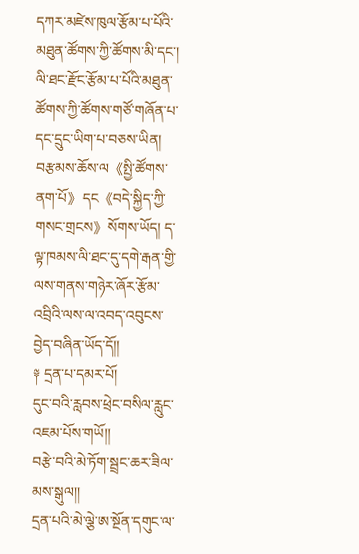དཀར་མཛེས་ཁུལ་རྩོམ་པ་པོའི་མཐུན་ཚོགས་ཀྱི་ཚོགས་མི་དང་། ལི་ཐང་རྫོང་རྩོམ་པ་པོའི་མཐུན་ཚོགས་ཀྱི་ཚོགས་གཙོ་གཞོན་པ་དང་དྲུང་ཡིག་པ་བཅས་ཡིན། བརྩམས་ཆོས་ལ《སྤྱི་ཚོགས་ནག་པོ》དང《བདེ་སྐྱིད་ཀྱི་གསང་གྲངས》སོགས་ཡོད། ད་ལྟ་ཁམས་ལི་ཐང་དུ་དགེ་རྒན་གྱི་ལས་གནས་གཉེར་ཞོར་རྩོམ་འབྲིའི་ལས་ལ་འབད་འབུངས་བྱེད་བཞིན་ཡོད་དོ།།
༈ དྲན་པ་དམར་པོ།
དུང་བའི་རླབས་ཕྲེང་བསིལ་རླུང་འཇམ་པོས་གཡོ།།
བརྩེ་བའི་མེ་ཏོག་སྦྲང་ཆར་ཟིལ་མས་སྒུལ།།
དྲན་པའི་མེ་ལྕེ་ཨ་སྔོན་དགུང་ལ་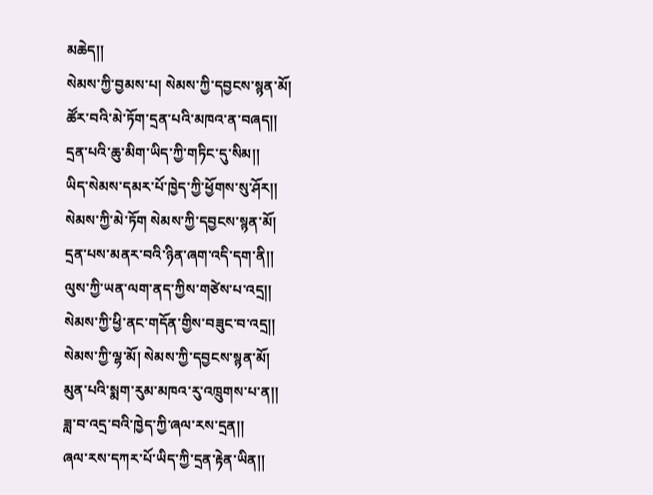མཆེད།།
སེམས་ཀྱི་བྱམས་པ། སེམས་ཀྱི་དབྱངས་སྙན་མོ།
ཚོར་བའི་མེ་ཏོག་དྲན་པའི་མཁའ་ན་བཞད།།
དྲན་པའི་ཆུ་མིག་ཡིད་ཀྱི་གཏིང་དུ་སིམ།།
ཡིད་སེམས་དམར་པོ་ཁྱེད་ཀྱི་ཕྱོགས་སུ་ཤོར།།
སེམས་ཀྱི་མེ་ཏོག སེམས་ཀྱི་དབྱངས་སྙན་མོ།
དྲན་པས་མནར་བའི་ཉིན་ཞག་འདི་དག་ནི།།
ལུས་ཀྱི་ཡན་ལག་ནད་ཀྱིས་གཙེས་པ་འདྲ།།
སེམས་ཀྱི་ཕྱི་ནང་གདོན་གྱིས་བཟུང་བ་འདྲ།།
སེམས་ཀྱི་ལྷ་མོ། སེམས་ཀྱི་དབྱངས་སྙན་མོ།
མུན་པའི་སྨག་རུམ་མཁའ་རུ་འཁྲུགས་པ་ན།།
ཟླ་བ་འདྲ་བའི་ཁྱེད་ཀྱི་ཞལ་རས་དྲན།།
ཞལ་རས་དཀར་པོ་ཡིད་ཀྱི་དྲན་རྟེན་ཡིན།།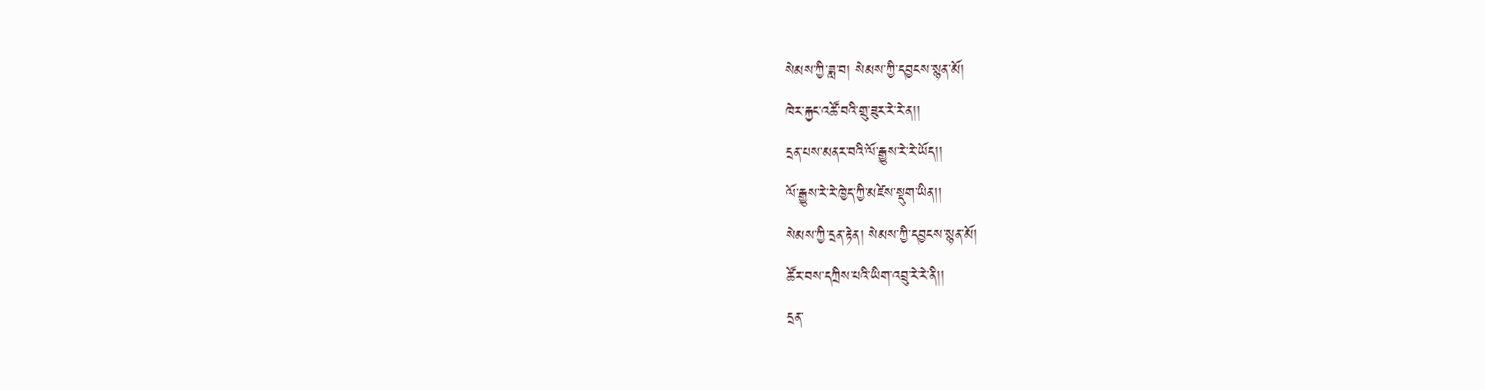སེམས་ཀྱི་ཟླ་བ། སེམས་ཀྱི་དབྱངས་སྙན་མོ།
ཁེར་རྐྱང་འཚོ་བའི་གྲུ་ཟུར་རེ་རེ་ན།།
དྲན་པས་མནར་བའི་ལོ་རྒྱུས་རེ་རེ་ཡོད།།
ལོ་རྒྱུས་རེ་རེ་ཁྱེད་ཀྱི་མཛེས་སྡུག་ཡིན།།
སེམས་ཀྱི་དྲན་རྟེན། སེམས་ཀྱི་དབྱངས་སྙན་མོ།
ཚོར་བས་དཀྲིས་པའི་ཡིག་འབྲུ་རེ་རེ་ནི།།
དྲན་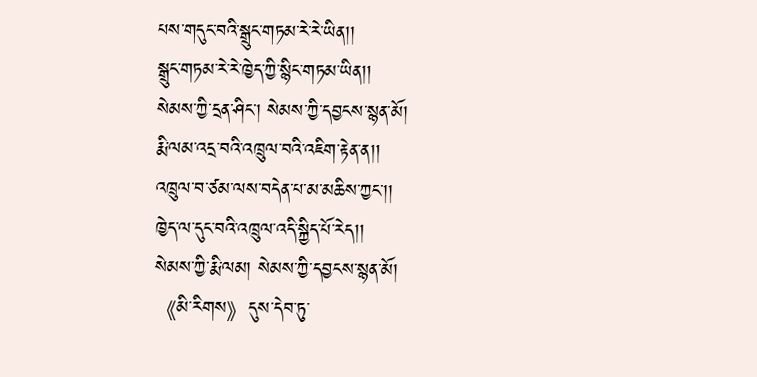པས་གདུང་བའི་སྒྲུང་གཏམ་རེ་རེ་ཡིན།།
སྒྲུང་གཏམ་རེ་རེ་ཁྱེད་ཀྱི་སྙིང་གཏམ་ཡིན།།
སེམས་ཀྱི་དྲན་ཤིང་། སེམས་ཀྱི་དབྱངས་སྙན་མོ།
རྨི་ལམ་འདྲ་བའི་འཁྲུལ་བའི་འཇིག་རྟེན་ན།།
འཁྲུལ་བ་ཙམ་ལས་བདེན་པ་མ་མཆིས་ཀྱང་།།
ཁྱེད་ལ་དུང་བའི་འཁྲུལ་འདི་སྐྱིད་པོ་རེད།།
སེམས་ཀྱི་རྨི་ལམ། སེམས་ཀྱི་དབྱངས་སྙན་མོ།
《མི་རིགས》དུས་དེབ་ཏུ་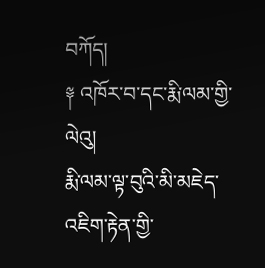བཀོད།
༈ འཁོར་བ་དང་རྨི་ལམ་གྱི་ལེའུ།
རྨི་ལམ་ལྟ་བུའི་མི་མཇེད་འཇིག་རྟེན་གྱི་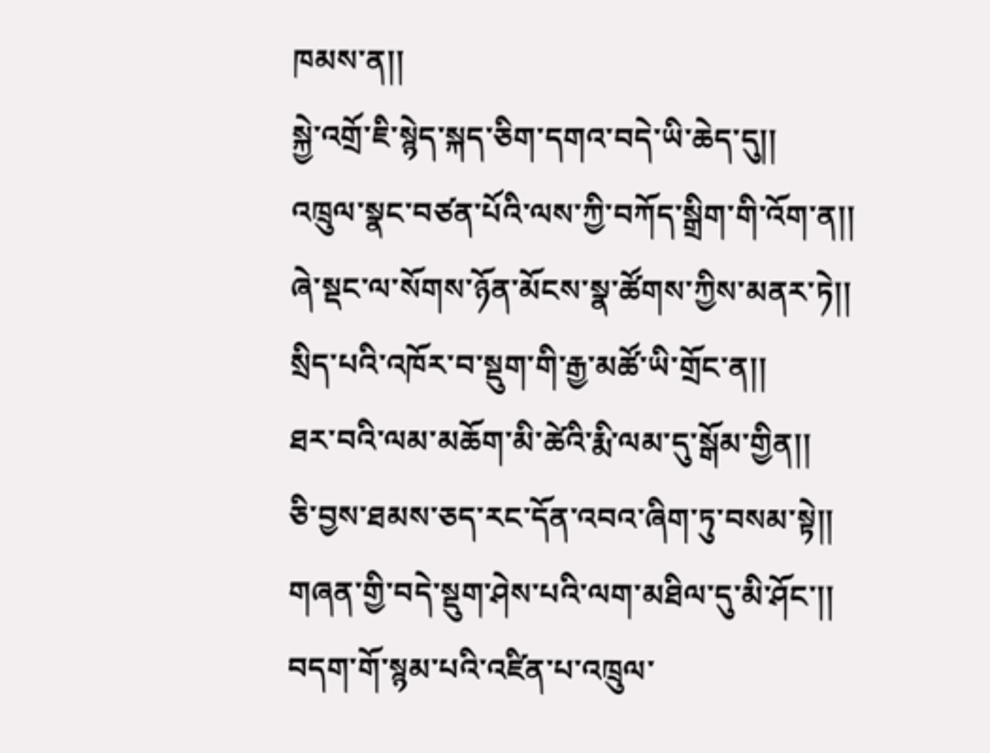ཁམས་ན།།
སྐྱེ་འགྲོ་ཇི་སྙེད་སྐད་ཅིག་དགའ་བདེ་ཡི་ཆེད་དུ།།
འཁྲུལ་སྣང་བཙན་པོའི་ལས་ཀྱི་བཀོད་སྒྲིག་གི་འོག་ན།།
ཞེ་སྡང་ལ་སོགས་ཉོན་མོངས་སྣ་ཚོགས་ཀྱིས་མནར་ཏེ།།
སྲིད་པའི་འཁོར་བ་སྡུག་གི་རྒྱ་མཚོ་ཡི་གྲོང་ན།།
ཐར་བའི་ལམ་མཆོག་མི་ཚེའི་རྨི་ལམ་དུ་སྒོམ་གྱིན།།
ཅི་བྱས་ཐམས་ཅད་རང་དོན་འབའ་ཞིག་ཏུ་བསམ་སྟེ།།
གཞན་གྱི་བདེ་སྡུག་ཤེས་པའི་ལག་མཐིལ་དུ་མི་ཤོང་།།
བདག་གོ་སྙམ་པའི་འཛིན་པ་འཁྲུལ་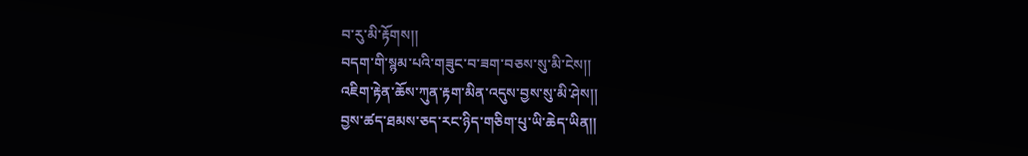བ་རུ་མི་རྟོགས།།
བདག་གི་སྙམ་པའི་གཟུང་བ་ཟག་བཅས་སུ་མི་ངེས།།
འཇིག་རྟེན་ཆོས་ཀུན་རྟག་མིན་འདུས་བྱས་སུ་མི་ཤེས།།
བྱས་ཚད་ཐམས་ཅད་རང་ཉིད་གཅིག་པུ་ཡི་ཆེད་ཡིན།།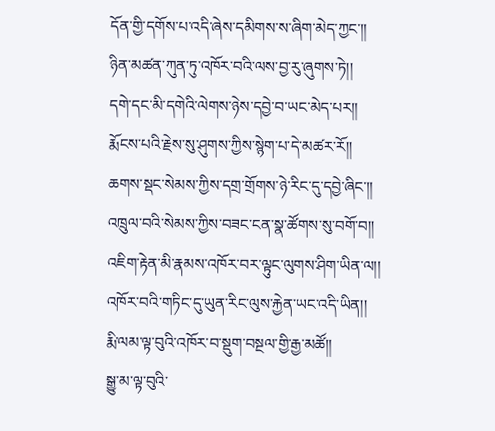དོན་གྱི་དགོས་པ་འདི་ཞེས་དམིགས་ས་ཞིག་མེད་ཀྱང་།།
ཉིན་མཚན་ཀུན་ཏུ་འཁོར་བའི་ལས་བྱ་རུ་ཞུགས་ཏེ།།
དགེ་དང་མི་དགེའི་ལེགས་ཉེས་དབྱེ་བ་ཡང་མེད་པར།།
རྨོངས་པའི་རྗེས་སུ་ཤུགས་ཀྱིས་སྙེག་པ་དེ་མཚར་རོ།།
ཆགས་སྡང་སེམས་ཀྱིས་དགྲ་གྲོགས་ཉེ་རིང་དུ་དབྱེ་ཞིང་།།
འཁྲུལ་བའི་སེམས་ཀྱིས་བཟང་ངན་སྣ་ཚོགས་སུ་བགོ་བ།།
འཇིག་རྟེན་མི་རྣམས་འཁོར་བར་ལྟུང་ལུགས་ཤིག་ཡིན་ལ།།
འཁོར་བའི་གཏིང་དུ་ཡུན་རིང་ལུས་རྐྱེན་ཡང་འདི་ཡིན།།
རྨི་ལམ་ལྟ་བུའི་འཁོར་བ་སྡུག་བསྔལ་གྱི་རྒྱ་མཚོ།།
སྒྱུ་མ་ལྟ་བུའི་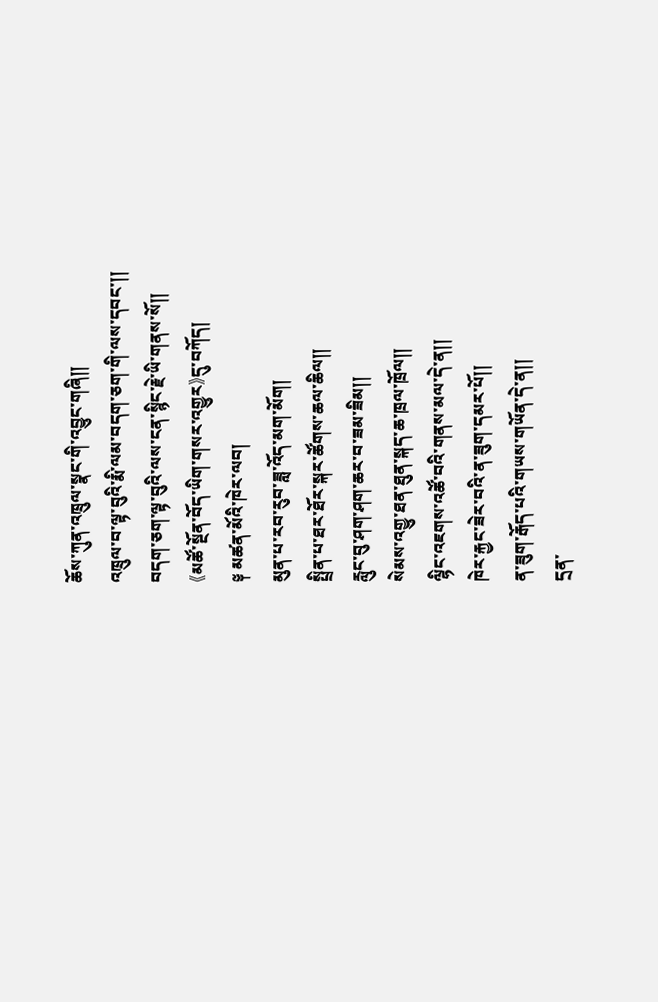ཆོས་ཀུན་འཁྲུལ་སྣང་གི་འབྱུང་གཞི།།
འཁྲུལ་བ་ལྟ་བུའི་རྨི་ལམ་བདག་ཅག་གི་ལས་དབང་།།
བདག་ཅག་ལྟ་བུའི་ལས་ངན་སྙིང་རྗེ་ཡི་གནས་སོ།།
《མཚོ་སྔོན་བོད་ཡིག་གསར་འགྱུར》དུ་བཀོད།
༈ མཚན་མོའི་ཁེར་ལབ།
མུན་པ་རབ་རུབ་ཟླ་འོད་མག་མོག།
སྤྲིན་པ་ཐར་ཐོར་སྐར་ཚོགས་ཆལ་ཆིལ།།
རླུང་བུ་ཤག་ཤག་ཆར་བ་ཟམ་ཟིམ།།
སེམས་འགྱུ་ཐན་ཐུན་སྐད་ཆ་ཁྲལ་ཁྲོལ།།
ལྷིང་འཇགས་འཚོ་བའི་གནས་མལ་དེ་ན།།
ཁེར་རྐྱང་ཟེར་བའི་ན་ཟུག་དམར་པོ།།
ན་ཟུག་རྒོད་པའི་གཡས་གཡོན་དེ་ན།།
དྲན་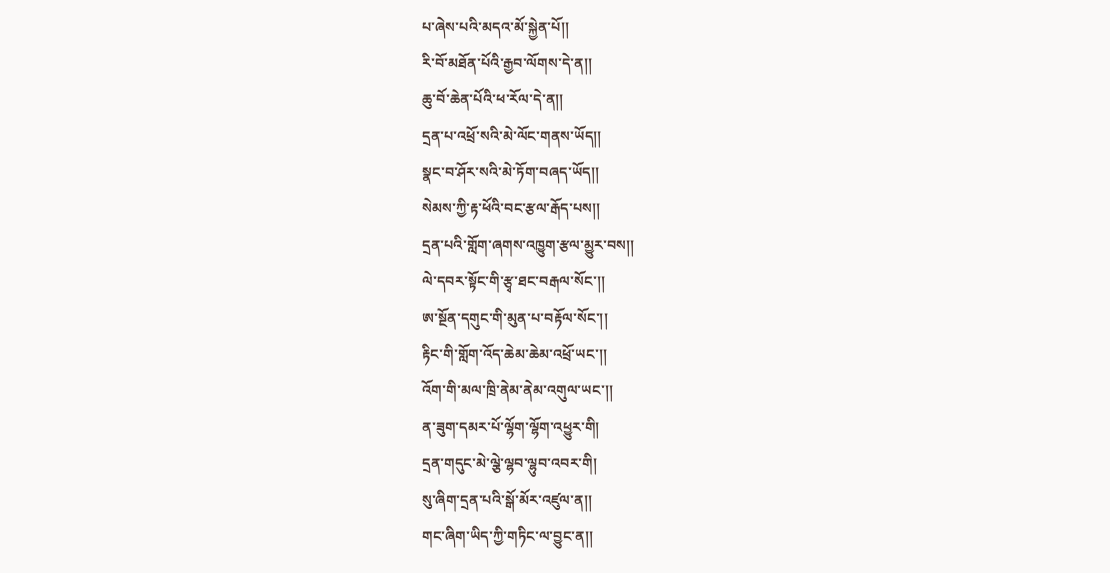པ་ཞེས་པའི་མདའ་མོ་སྐྱེན་པོ།།
རི་བོ་མཐོན་པོའི་རྒྱབ་ལོགས་དེ་ན།།
ཆུ་བོ་ཆེན་པོའི་ཕ་རོལ་དེ་ན།།
དྲན་པ་འཕྲོ་སའི་མེ་ལོང་གནས་ཡོད།།
སྣང་བ་ཤོར་སའི་མེ་ཏོག་བཞད་ཡོད།།
སེམས་ཀྱི་རྟ་ཕོའི་བང་རྩལ་རྒོད་པས།།
དྲན་པའི་གློག་ཞགས་འཁྱུག་རྩལ་མྱུར་བས།།
ལེ་དབར་སྟོང་གི་རྩྭ་ཐང་བརྒལ་སོང་།།
ཨ་སྔོན་དགུང་གི་མུན་པ་བརྟོལ་སོང་།།
རྟིང་གི་གློག་འོད་ཆེམ་ཆེམ་འཕྲོ་ཡང་།།
འོག་གི་མལ་ཁྲི་ནེམ་ནེམ་འགུལ་ཡང་།།
ན་ཟུག་དམར་པོ་ལྷོག་ལྷོག་འཕྱུར་གི།
དྲན་གདུང་མེ་ལྕེ་ལྷབ་ལྷུབ་འབར་གི།
སུ་ཞིག་དྲན་པའི་སྒོ་མོར་འཛུལ་ན།།
གང་ཞིག་ཡིད་ཀྱི་གཏིང་ལ་བྱུང་ན།།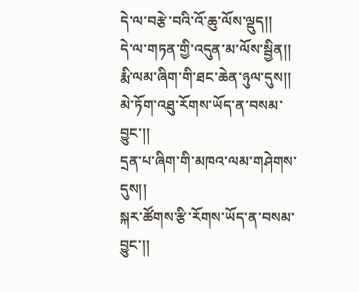དེ་ལ་བརྩེ་བའི་འོ་ཆུ་ལོས་ལྡུད།།
དེ་ལ་གཏན་གྱི་འདུན་མ་ལོས་སྦྱིན།།
རྨི་ལམ་ཞིག་གི་ཐང་ཆེན་ཉུལ་དུས།།
མེ་ཏོག་འཐུ་རོགས་ཡོད་ན་བསམ་བྱུང་།།
དྲན་པ་ཞིག་གི་མཁའ་ལམ་གཤེགས་དུས།།
སྐར་ཚོགས་རྩི་རོགས་ཡོད་ན་བསམ་བྱུང་།།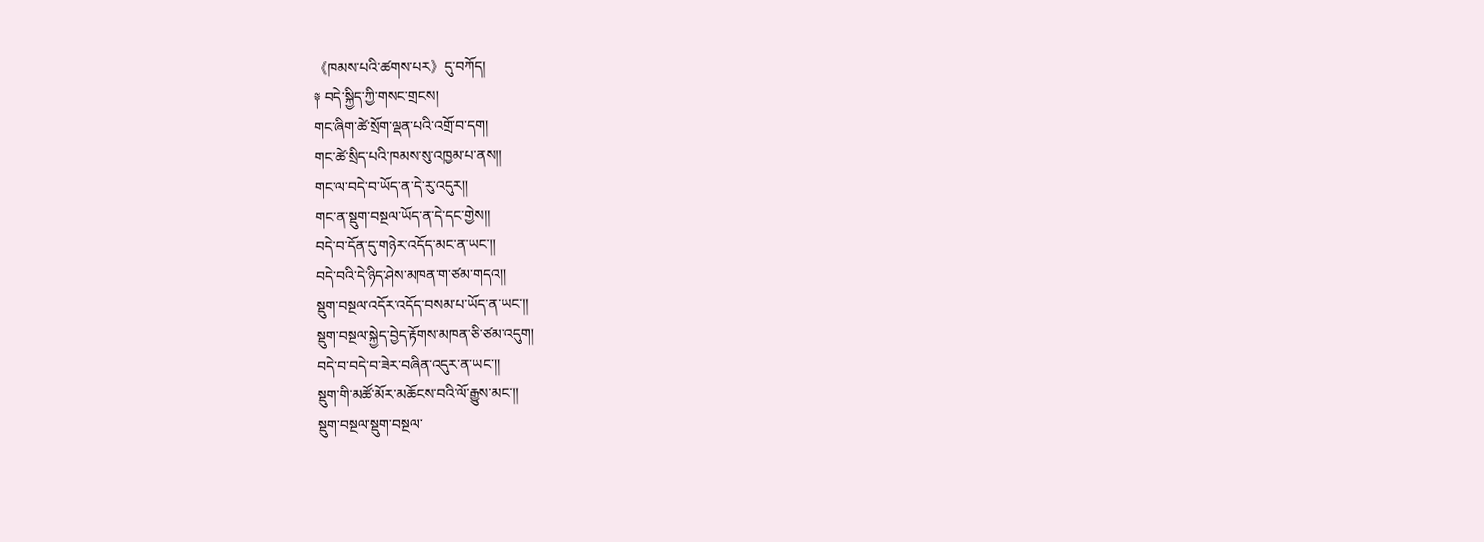《ཁམས་པའི་ཚགས་པར》དུ་བཀོད།
༈ བདེ་སྐྱིད་ཀྱི་གསང་གྲངས།
གང་ཞིག་ཚེ་སྲོག་ལྡན་པའི་འགྲོ་བ་དག།
གང་ཚེ་སྲིད་པའི་ཁམས་སུ་འཁྱམ་པ་ནས།།
གང་ལ་བདེ་བ་ཡོད་ན་དེ་རུ་འདུར།།
གང་ན་སྡུག་བསྔལ་ཡོད་ན་དེ་དང་གྱེས།།
བདེ་བ་དོན་དུ་གཉེར་འདོད་མང་ན་ཡང་།།
བདེ་བའི་དེ་ཉིད་ཤེས་མཁན་ག་ཙམ་གདའ།།
སྡུག་བསྔལ་འདོར་འདོད་བསམ་པ་ཡོད་ན་ཡང་།།
སྡུག་བསྔལ་སྐྱེད་བྱེད་རྟོགས་མཁན་ཅི་ཙམ་འདུག།
བདེ་བ་བདེ་བ་ཟེར་བཞིན་འདུར་ན་ཡང་།།
སྡུག་གི་མཚོ་མོར་མཆོངས་བའི་ལོ་རྒྱུས་མང་།།
སྡུག་བསྔལ་སྡུག་བསྔལ་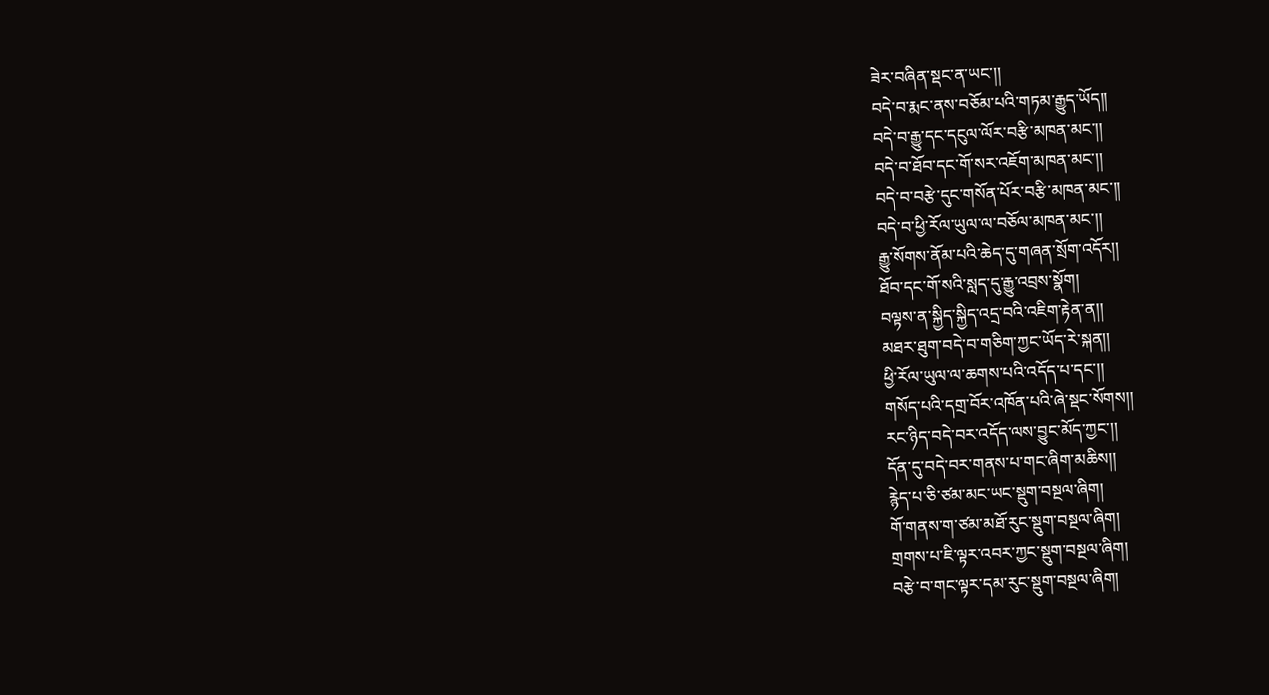ཟེར་བཞིན་སྡང་ན་ཡང་།།
བདེ་བ་རྨང་ནས་བཅོམ་པའི་གཏམ་རྒྱུད་ཡོད།།
བདེ་བ་རྒྱུ་དང་དངུལ་ལོར་བརྩི་མཁན་མང་།།
བདེ་བ་ཐོབ་དང་གོ་སར་འཇོག་མཁན་མང་།།
བདེ་བ་བརྩེ་དུང་གསོན་པོར་བརྩི་མཁན་མང་།།
བདེ་བ་ཕྱི་རོལ་ཡུལ་ལ་བཅོལ་མཁན་མང་།།
རྒྱུ་སོགས་ནོམ་པའི་ཆེད་དུ་གཞན་སྲོག་འདོར།།
ཐོབ་དང་གོ་སའི་སླད་དུ་རྒྱུ་འབྲས་སྣོག།
བལྟས་ན་སྐྱིད་སྐྱིད་འདྲ་བའི་འཇིག་རྟེན་ན།།
མཐར་ཐུག་བདེ་བ་གཅིག་ཀྱང་ཡོད་རེ་སྐན།།
ཕྱི་རོལ་ཡུལ་ལ་ཆགས་པའི་འདོད་པ་དང་།།
གསོད་པའི་དགྲ་བོར་འཁོན་པའི་ཞེ་སྡང་སོགས།།
རང་ཉིད་བདེ་བར་འདོད་ལས་བྱུང་མོད་ཀྱང་།།
དོན་དུ་བདེ་བར་གནས་པ་གང་ཞིག་མཆིས།།
རྙེད་པ་ཅི་ཙམ་མང་ཡང་སྡུག་བསྔལ་ཞིག།
གོ་གནས་ག་ཙམ་མཐོ་རུང་སྡུག་བསྔལ་ཞིག།
གྲགས་པ་ཇི་ལྟར་འབར་ཀྱང་སྡུག་བསྔལ་ཞིག།
བརྩེ་བ་གང་ལྟར་དམ་རུང་སྡུག་བསྔལ་ཞིག།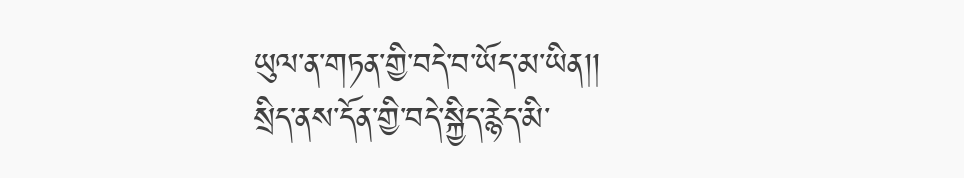ཡུལ་ན་གཏན་གྱི་བདེ་བ་ཡོད་མ་ཡིན།།
སྲིད་ནས་དོན་གྱི་བདེ་སྐྱིད་རྙེད་མི་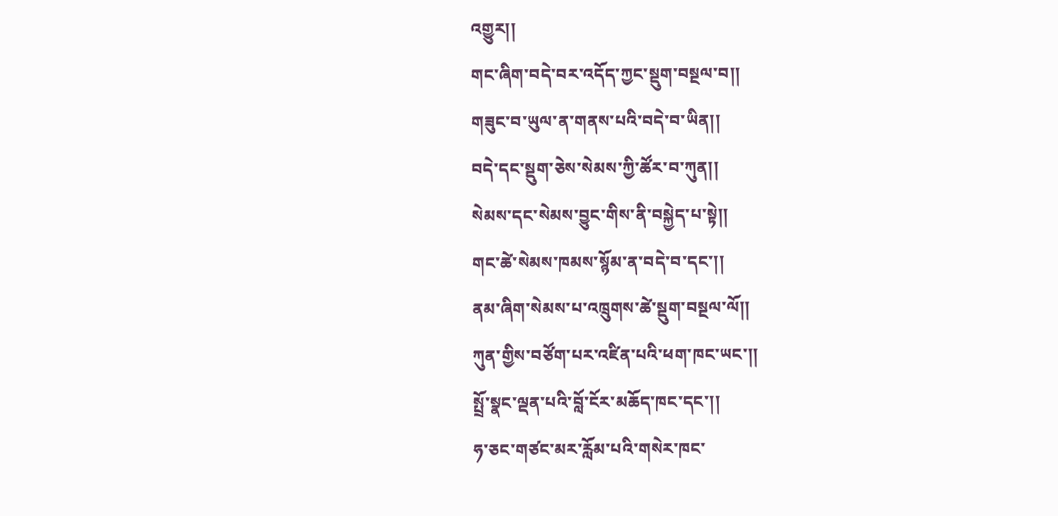འགྱུར།།
གང་ཞིག་བདེ་བར་འདོད་ཀྱང་སྡུག་བསྔལ་བ།།
གཟུང་བ་ཡུལ་ན་གནས་པའི་བདེ་བ་ཡིན།།
བདེ་དང་སྡུག་ཅེས་སེམས་ཀྱི་ཚོར་བ་ཀུན།།
སེམས་དང་སེམས་བྱུང་གིས་ནི་བསྐྱེད་པ་སྟེ།།
གང་ཚེ་སེམས་ཁམས་སྙོམ་ན་བདེ་བ་དང་།།
ནམ་ཞིག་སེམས་པ་འཁྲུགས་ཚེ་སྡུག་བསྔལ་ལོ།།
ཀུན་གྱིས་བཙོག་པར་འཛིན་པའི་ཕག་ཁང་ཡང་།།
སྤྲོ་སྣང་ལྡན་པའི་བློ་ངོར་མཆོད་ཁང་དང་།།
ཧ་ཅང་གཙང་མར་རློམ་པའི་གསེར་ཁང་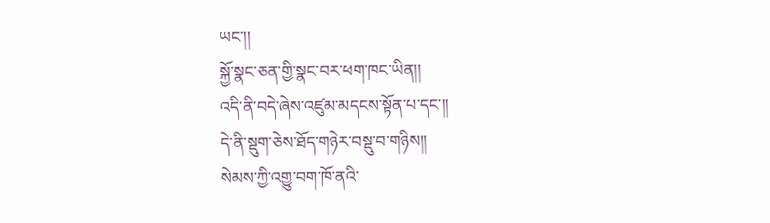ཡང་།།
སྐྱོ་སྣང་ཅན་གྱི་སྣང་བར་ཕག་ཁང་ཡིན།།
འདི་ནི་བདེ་ཞེས་འཛུམ་མདངས་སྟོན་པ་དང་།།
དེ་ནི་སྡུག་ཅེས་ཐོད་གཉེར་བསྡུ་བ་གཉིས།།
སེམས་ཀྱི་འགྱུ་བག་ཁོ་ནའི་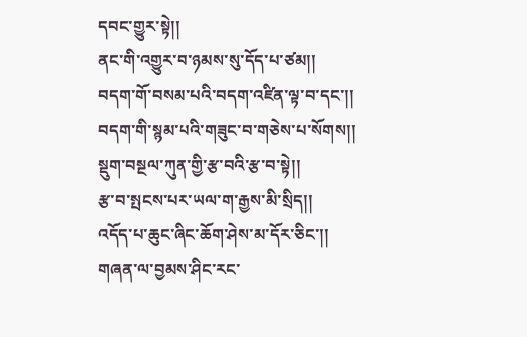དབང་གྱུར་སྟེ།།
ནང་གི་འགྱུར་བ་ཉམས་སུ་དོད་པ་ཙམ།།
བདག་གོ་བསམ་པའི་བདག་འཛིན་ལྟ་བ་དང་།།
བདག་གི་སྙམ་པའི་གཟུང་བ་གཅེས་པ་སོགས།།
སྡུག་བསྔལ་ཀུན་གྱི་རྩ་བའི་རྩ་བ་སྟེ།།
རྩ་བ་སྤངས་པར་ཡལ་ག་རྒྱས་མི་སྲིད།།
འདོད་པ་ཆུང་ཞིང་ཆོག་ཤེས་མ་དོར་ཅིང་།།
གཞན་ལ་བྱམས་ཤིང་རང་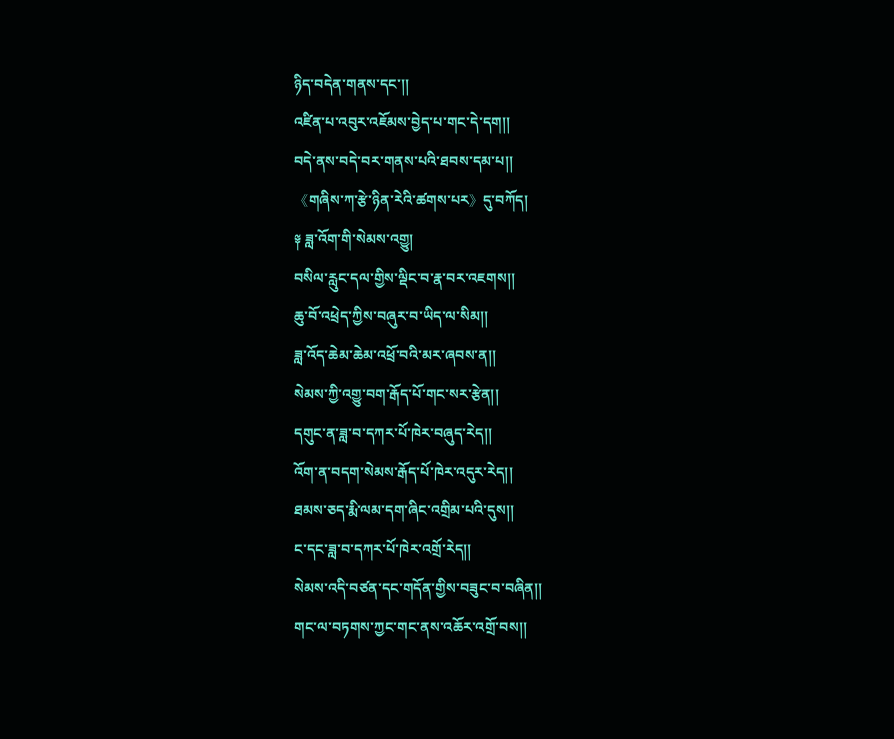ཉིད་བདེན་གནས་དང་།།
འཛིན་པ་འབུར་འཇོམས་བྱེད་པ་གང་དེ་དག།།
བདེ་ནས་བདེ་བར་གནས་པའི་ཐབས་དམ་པ།།
《གཞིས་ཀ་རྩེ་ཉིན་རེའི་ཚགས་པར》དུ་བཀོད།
༈ ཟླ་འོག་གི་སེམས་འགྱུ།
བསིལ་རླུང་དལ་གྱིས་ལྡིང་བ་རྣ་བར་འཇགས།།
ཆུ་བོ་འཕྲེད་ཀྱིས་བཞུར་བ་ཡིད་ལ་སིམ།།
ཟླ་འོད་ཆེམ་ཆེམ་འཕྲོ་བའི་མར་ཞབས་ན།།
སེམས་ཀྱི་འགྱུ་བག་རྒོད་པོ་གང་སར་རྩེན།།
དགུང་ན་ཟླ་བ་དཀར་པོ་ཁེར་བཞུད་རེད།།
འོག་ན་བདག་སེམས་རྒོད་པོ་ཁེར་འདུར་རེད།།
ཐམས་ཅད་རྨི་ལམ་དག་ཞིང་འགྲིམ་པའི་དུས།།
ང་དང་ཟླ་བ་དཀར་པོ་ཁེར་འགྲོ་རེད།།
སེམས་འདི་བཙན་དང་གདོན་གྱིས་བཟུང་བ་བཞིན།།
གང་ལ་བཏགས་ཀྱང་གང་ནས་འཆོར་འགྲོ་བས།།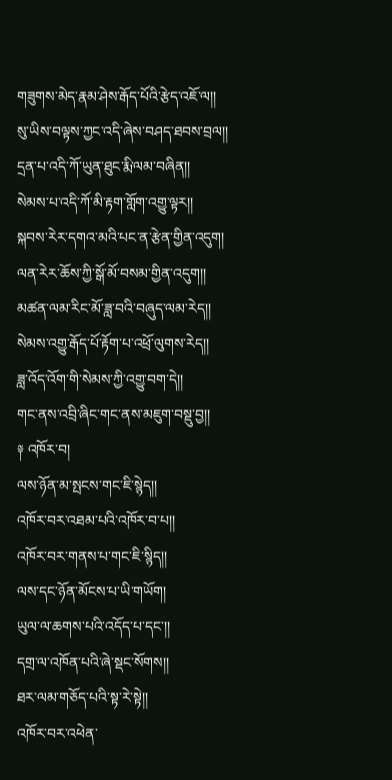གཟུགས་མེད་རྣམ་ཤེས་རྒོད་པོའི་རྩེད་འཇོ་ལ།།
སུ་ཡིས་བལྟས་ཀྱང་འདི་ཞེས་བཤད་ཐབས་བྲལ།།
དྲན་པ་འདི་ཀོ་ཡུན་ཐུང་རྨི་ལམ་བཞིན།།
སེམས་པ་འདི་ཀོ་མི་རྟག་གློག་འགྱུ་ལྟར།།
སྐབས་རེར་དགའ་མའི་པང་ན་རྩེན་གྱིན་འདུག།
ལན་རེར་ཆོས་ཀྱི་སྒོ་མོ་བསམ་གྱིན་འདུག།།
མཚན་ལམ་རིང་མོ་ཟླ་བའི་བཞུད་ལམ་རེད།།
སེམས་འགྱུ་རྒོད་པོ་རྟོག་པ་འཕྲོ་ལུགས་རེད།།
ཟླ་འོད་འོག་གི་སེམས་ཀྱི་འགྱུ་བག་དེ།།
གང་ནས་འབྲི་ཞིང་གང་ནས་མཇུག་བསྡུ་བྱ།།
༈ འཁོར་བ།
ལས་ཉོན་མ་སྤངས་གང་ཇི་སྙེད།།
འཁོར་བར་འཐམ་པའི་འཁོར་བ་པ།།
འཁོར་བར་གནས་པ་གང་ཇི་སྙིད།།
ལས་དང་ཉོན་མོངས་པ་ཡི་གཡོག།
ཡུལ་ལ་ཆགས་པའི་འདོད་པ་དང་།།
དགྲ་ལ་འཁོན་པའི་ཞེ་སྡང་སོགས།།
ཐར་ལམ་གཅོད་པའི་སྟ་རེ་སྟེ།།
འཁོར་བར་འཕེན་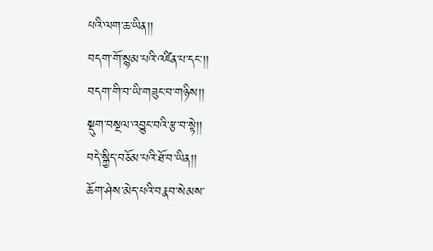པའི་ལག་ཆ་ཡིན།།
བདག་གོ་སྙམ་པའི་འཛིན་པ་དང་།།
བདག་གི་བ་ཡི་གཟུང་བ་གཉིས།།
སྡུག་བསྔལ་འབྱུང་བའི་རྩ་བ་སྟེ།།
བདེ་སྐྱིད་བཅོམ་པའི་ཐོ་བ་ཡིན།།
ཆོག་ཤེས་མེད་པའི་བརྣབ་སེམས་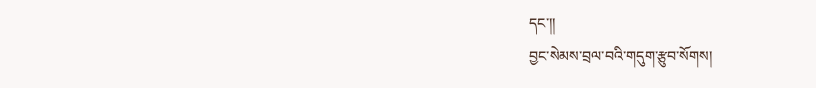དང་།།
བྱང་སེམས་བྲལ་བའི་གདུག་རྩུབ་སོགས།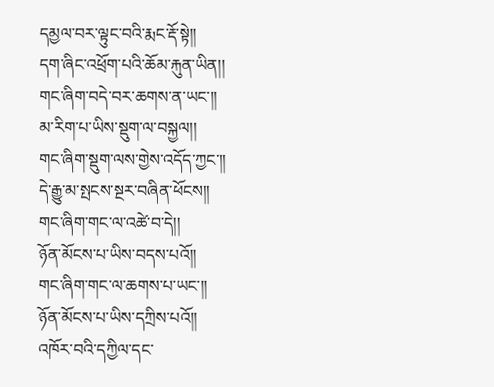དམྱལ་བར་ལྟུང་བའི་རྨང་རྡོ་སྟེ།།
དག་ཞིང་འཕྲོག་པའི་ཆོམ་རྐུན་ཡིན།།
གང་ཞིག་བདེ་བར་ཆགས་ན་ཡང་།།
མ་རིག་པ་ཡིས་སྡུག་ལ་བསྐྱལ།།
གང་ཞིག་སྡུག་ལས་གྱེས་འདོད་ཀྱང་།།
དེ་རྒྱུ་མ་སྤངས་སྔར་བཞིན་ཕོངས།།
གང་ཞིག་གང་ལ་འཚེ་བ་དེ།།
ཉོན་མོངས་པ་ཡིས་བདས་པའོ།།
གང་ཞིག་གང་ལ་ཆགས་པ་ཡང་།།
ཉོན་མོངས་པ་ཡིས་དཀྲིས་པའོ།།
འཁོར་བའི་དཀྱིལ་དང་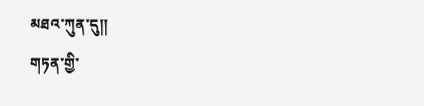མཐའ་ཀུན་དུ།།
གཏན་གྱི་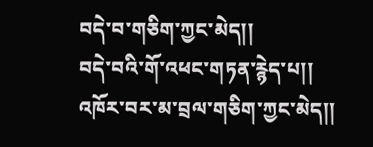བདེ་བ་གཅིག་ཀྱང་མེད།།
བདེ་བའི་གོ་འཕང་གཏན་རྙེད་པ།།
འཁོར་བར་མ་བྲལ་གཅིག་ཀྱང་མེད།།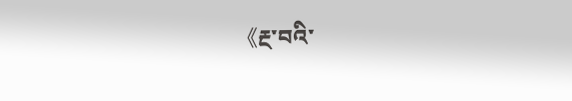《རྔ་བའི་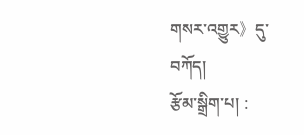གསར་འགྱུར》དུ་བཀོད།
རྩོམ་སྒྲིག་པ། :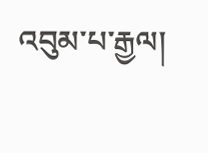འབུམ་པ་རྒྱལ།